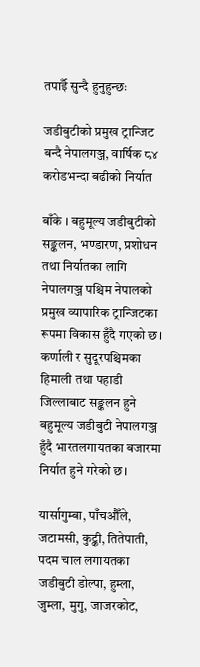तपाईँ सुन्दै हुनुहुन्छः

जडीबुटीको प्रमुख ट्रान्जिट बन्दै नेपालगञ्ज, वार्षिक ८४ करोडभन्दा बढीको निर्यात

बाँके । बहुमूल्य जडीबुटीको सङ्कलन, भण्डारण, प्रशोधन तथा निर्यातका लागि नेपालगञ्ज पश्चिम नेपालको प्रमुख व्यापारिक ट्रान्जिटका रूपमा विकास हुँदै गएको छ। कर्णाली र सुदूरपश्चिमका हिमाली तथा पहाडी जिल्लाबाट सङ्कलन हुने बहुमूल्य जडीबुटी नेपालगञ्ज हुँदै भारतलगायतका बजारमा निर्यात हुने गरेको छ।

यार्सागुम्बा, पाँचऔँले, जटामसी, कुट्की, तितेपाती, पदम चाल लगायतका जडीबुटी डोल्पा, हुम्ला, जुम्ला, मुगु, जाजरकोट,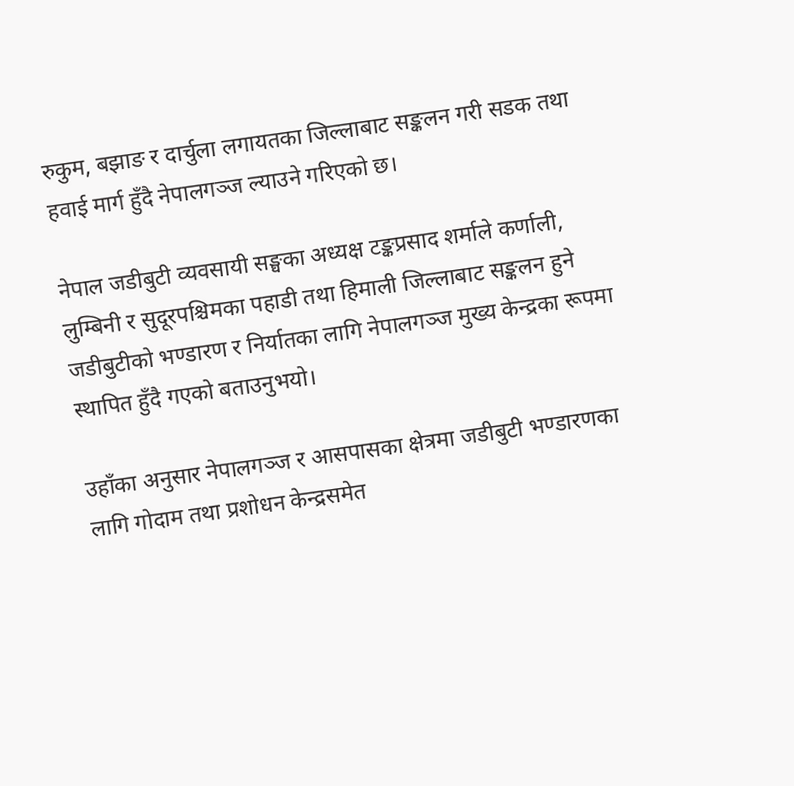रुकुम, बझाङ र दार्चुला लगायतका जिल्लाबाट सङ्कलन गरी सडक तथा हवाई मार्ग हुँदै नेपालगञ्ज ल्याउने गरिएको छ।

नेपाल जडीबुटी व्यवसायी सङ्घका अध्यक्ष टङ्कप्रसाद शर्माले कर्णाली, लुम्बिनी र सुदूरपश्चिमका पहाडी तथा हिमाली जिल्लाबाट सङ्कलन हुने जडीबुटीको भण्डारण र निर्यातका लागि नेपालगञ्ज मुख्य केन्द्रका रूपमा स्थापित हुँदै गएको बताउनुभयो।

उहाँका अनुसार नेपालगञ्ज र आसपासका क्षेत्रमा जडीबुटी भण्डारणका लागि गोदाम तथा प्रशोधन केन्द्रसमेत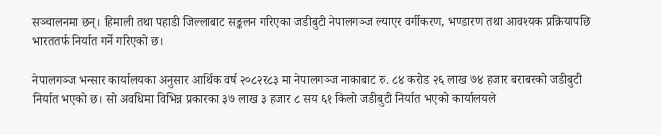सञ्चालनमा छन्। हिमाली तथा पहाडी जिल्लाबाट सङ्कलन गरिएका जडीबुटी नेपालगञ्ज ल्याएर वर्गीकरण, भण्डारण तथा आवश्यक प्रक्रियापछि भारततर्फ निर्यात गर्ने गरिएको छ।

नेपालगञ्ज भन्सार कार्यालयका अनुसार आर्थिक वर्ष २०८२र८३ मा नेपालगञ्ज नाकाबाट रु. ८४ करोड २६ लाख ७४ हजार बराबरको जडीबुटी निर्यात भएको छ। सो अवधिमा विभिन्न प्रकारका ३७ लाख ३ हजार ८ सय ६१ किलो जडीबुटी निर्यात भएको कार्यालयले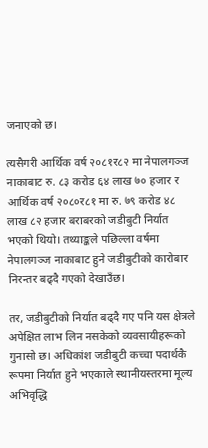जनाएको छ।

त्यसैगरी आर्थिक वर्ष २०८१र८२ मा नेपालगञ्ज नाकाबाट रु. ८३ करोड ६४ लाख ७० हजार र आर्थिक वर्ष २०८०र८१ मा रु. ७९ करोड ४८ लाख ८२ हजार बराबरको जडीबुटी निर्यात भएको थियो। तथ्याङ्कले पछिल्ला वर्षमा नेपालगञ्ज नाकाबाट हुने जडीबुटीको कारोबार निरन्तर बढ्दै गएको देखाउँछ।

तर, जडीबुटीको निर्यात बढ्दै गए पनि यस क्षेत्रले अपेक्षित लाभ लिन नसकेको व्यवसायीहरूको गुनासो छ। अधिकांश जडीबुटी कच्चा पदार्थकै रूपमा निर्यात हुने भएकाले स्थानीयस्तरमा मूल्य अभिवृद्धि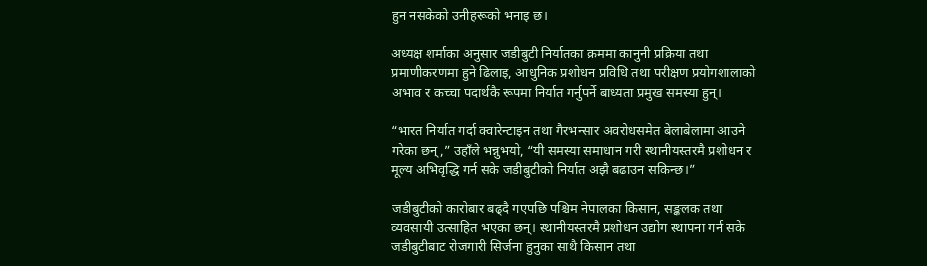हुन नसकेको उनीहरूको भनाइ छ।

अध्यक्ष शर्माका अनुसार जडीबुटी निर्यातका क्रममा कानुनी प्रक्रिया तथा प्रमाणीकरणमा हुने ढिलाइ, आधुनिक प्रशोधन प्रविधि तथा परीक्षण प्रयोगशालाको अभाव र कच्चा पदार्थकै रूपमा निर्यात गर्नुपर्ने बाध्यता प्रमुख समस्या हुन्।

“भारत निर्यात गर्दा क्वारेन्टाइन तथा गैरभन्सार अवरोधसमेत बेलाबेलामा आउने गरेका छन्,” उहाँले भन्नुभयो, “यी समस्या समाधान गरी स्थानीयस्तरमै प्रशोधन र मूल्य अभिवृद्धि गर्न सके जडीबुटीको निर्यात अझै बढाउन सकिन्छ।”

जडीबुटीको कारोबार बढ्दै गएपछि पश्चिम नेपालका किसान, सङ्कलक तथा व्यवसायी उत्साहित भएका छन्। स्थानीयस्तरमै प्रशोधन उद्योग स्थापना गर्न सके जडीबुटीबाट रोजगारी सिर्जना हुनुका साथै किसान तथा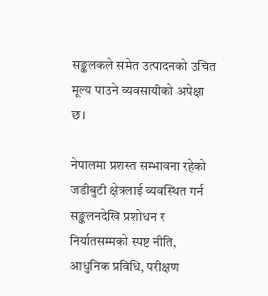सङ्कलकले समेत उत्पादनको उचित मूल्य पाउने व्यवसायीको अपेक्षा छ।

नेपालमा प्रशस्त सम्भावना रहेको जडीबुटी क्षेत्रलाई व्यवस्थित गर्न सङ्कलनदेखि प्रशोधन र निर्यातसम्मको स्पष्ट नीति, आधुनिक प्रविधि, परीक्षण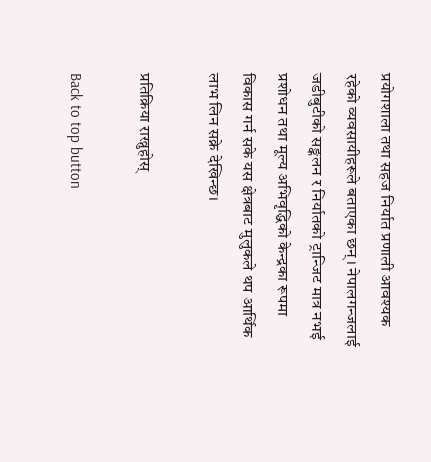प्रयोगशाला तथा सहज निर्यात प्रणाली आवश्यक रहेको व्यवसायीहरूले बताएका छन्। नेपालगन्जलाई जडीबुटीको सङ्कलन र निर्यातको ट्रान्जिट मात्र नभई प्रशोधन तथा मूल्य अभिवृद्धिको केन्द्रका रूपमा विकास गर्न सके यस क्षेत्रबाट मुलुकले थप आर्थिक लाभ लिन सक्ने देखिन्छ।

प्रतिक्रिया राख्नुहोस्

Back to top button